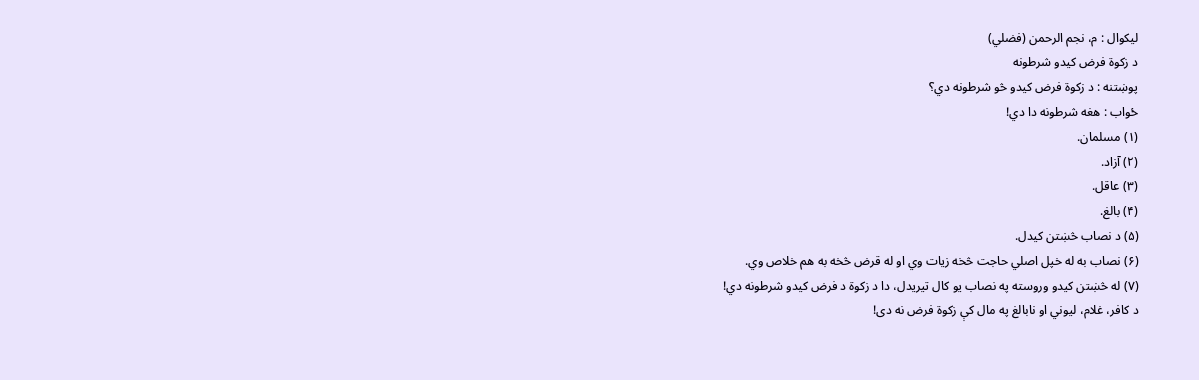ليکوال : م، نجم الرحمن (فضلي)
د زکوة فرض کيدو شرطونه
پوښتنه : د زکوة فرض کيدو څو شرطونه دي؟
ځواب : هغه شرطونه دا دي!
(۱) مسلمان.
(۲) آزاد.
(۳) عاقل.
(۴) بالغ.
(۵) د نصاب څښتن کيدل.
(۶) نصاب به له خپل اصلي حاجت څخه زيات وي او له قرض څخه به هم خلاص وي.
(۷) له څښتن کيدو وروسته په نصاب يو کال تيريدل، دا د زکوة د فرض کيدو شرطونه دي!
د کافر، غلام، ليوني او نابالغ په مال کې زکوة فرض نه دی!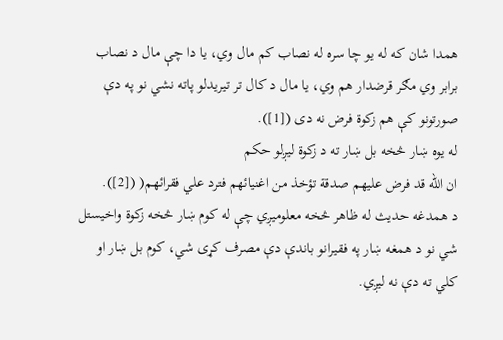همدا شان که له يو چا سره له نصاب کم مال وي، يا دا چې مال د نصاب برابر وي مګر قرضدار هم وي، يا مال د کال تر تيريدلو پاته نشي نو په دې صورتونو کې هم زکوة فرض نه دی ([1]).
له يوه ښار څخه بل ښار ته د زکوة ليږلو حکم
ان الله قد فرض عليهم صدقة تؤخذ من اغنيائهم فترد علي فقرائهم( ([2]).
د همدغه حديث له ظاهر څخه معلوميږي چې له کوم ښار څخه زکوة واخيستل شي نو د همغه ښار په فقيرانو باندې دې مصرف کړى شي، کوم بل ښار او کلي ته دې نه ليږي.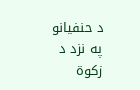د حنفيانو په نزد د زکوة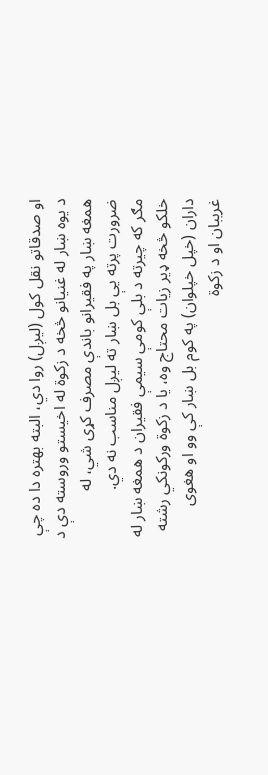او صدقاتو نقل کول (ليږل) روا دي، البته بهتره دا ده چې د يوه ښار له غنيانو څخه د زکوة له اخيستو وروسته دې د همغه ښار په فقيرانو باندې مصرف کړى شي، له ضرورت پرته يې بل ښار ته ليږل مناسب نه دي.
مګر که چيرته د بلې کومې سيمې فقيران د همغه ښار له خلکو څخه ډير زيات محتاج وه، يا د زکوة ورکونکي رشته داران (خپل خپلوان) په کوم بل ښار کې وو او هغوى غريبان او د زکوة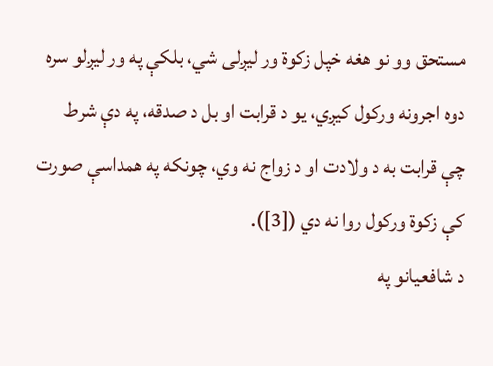مستحق وو نو هغه خپل زکوة ور ليږلى شي، بلکې په ور ليږلو سره دوه اجرونه ورکول کيږي، يو د قرابت او بل د صدقه، په دې شرط چې قرابت به د ولادت او د زواج نه وي، چونکه په همداسې صورت کې زکوة ورکول روا نه دي ([3]).
د شافعيانو په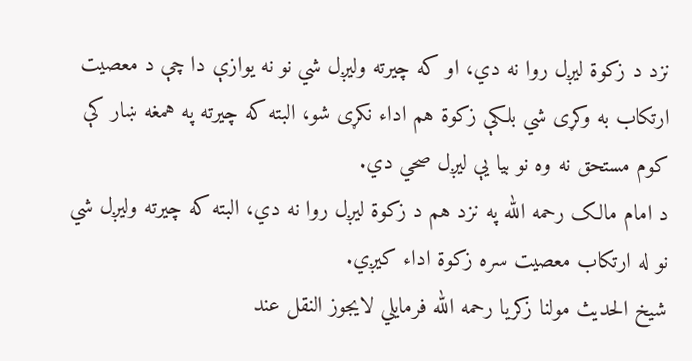نزد د زکوة ليږل روا نه دي، او که چيرته وليږل شي نو نه يوازې دا چې د معصيت ارتکاب به وکړى شي بلکې زکوة هم اداء نکړى شو، البته که چيرته په همغه ښار کې کوم مستحق نه وه نو بيا يې ليږل صحي دي.
د امام مالک رحمه الله په نزد هم د زکوة ليږل روا نه دي، البته که چيرته وليږل شي نو له ارتکاب معصيت سره زکوة اداء کيږي.
شيخ الحديث مولنا زکريا رحمه الله فرمايلي لايجوز النقل عند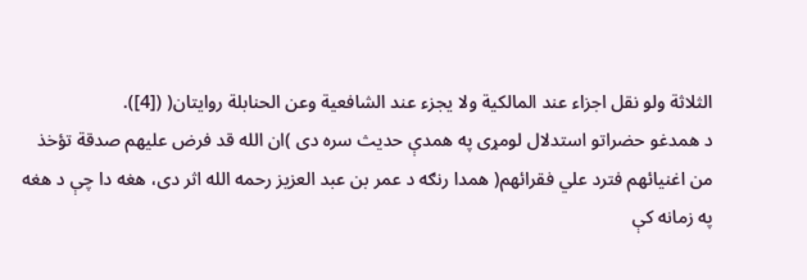الثلاثة ولو نقل اجزاء عند المالکية ولا يجزء عند الشافعية وعن الحنابلة روايتان( ([4]).
د همدغو حضراتو استدلال لومړى په همدې حديث سره دى )ان الله قد فرض عليهم صدقة تؤخذ من اغنيائهم فترد علي فقرائهم( همدا رنګه د عمر بن عبد العزيز رحمه الله اثر دى، هغه دا چې د هغه په زمانه کې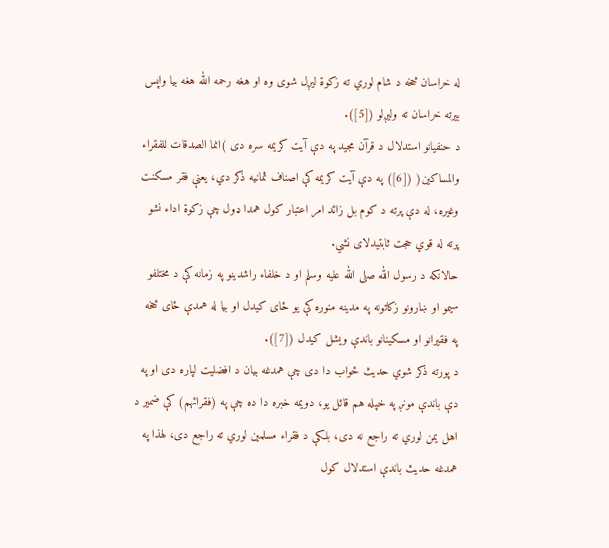له خراسان څخه د شام لوري ته زکوة ليږل شوى وه او هغه رحمه الله هغه بيا واپس بيرته خراسان ته وليږلو ([5]).
د حنفيانو استدلال د قرآن مجيد په دې آيت کريمه سره دى )انما الصدقات للفقراء والمساکين( ([6]) په دې آيت کريمه کې اصناف ثمانيه ذکر دي، يعنې فقر مسکنت وغيره، له دې پرته د کوم بل زائد امر اعتبار کول همدا ډول چې زکوة اداء نشو پرته له قوي حجت ثابتيدلاى نشي.
حالانکه د رسول الله صلی الله عليه وسلم او د خلفاء راشدينو په زمانه کې د مختلفو سيمو او ښارونو زکاتونه په مدينه منوره کې يو ځاى کيدل او بيا له همدې ځاى څخه په فقيرانو او مسکينانو باندې ويشل کيدل ([7]).
د پورته ذکر شوي حديث ځواب دا دى چې همدغه بيان د افضليت لپاره دى او په دې باندې مونږ په خپله هم قائل يو، دويمه خبره دا ده چې په (فقرائهم) کې ضمير د اهل يمن لوري ته راجع نه دى، بلکې د فقراء مسلمين لوري ته راجع دى، لهذا په همدغه حديث باندې استدلال کول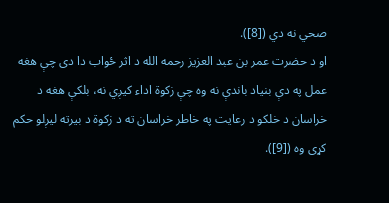صحي نه دي ([8]).
او د حضرت عمر بن عبد العزيز رحمه الله د اثر ځواب دا دى چې هغه عمل په دې بنياد باندې نه وه چې زکوة اداء کيږي نه، بلکې هغه د خراسان د خلکو د رعايت په خاطر خراسان ته د زکوة د بيرته ليږلو حکم کړى وه ([9]).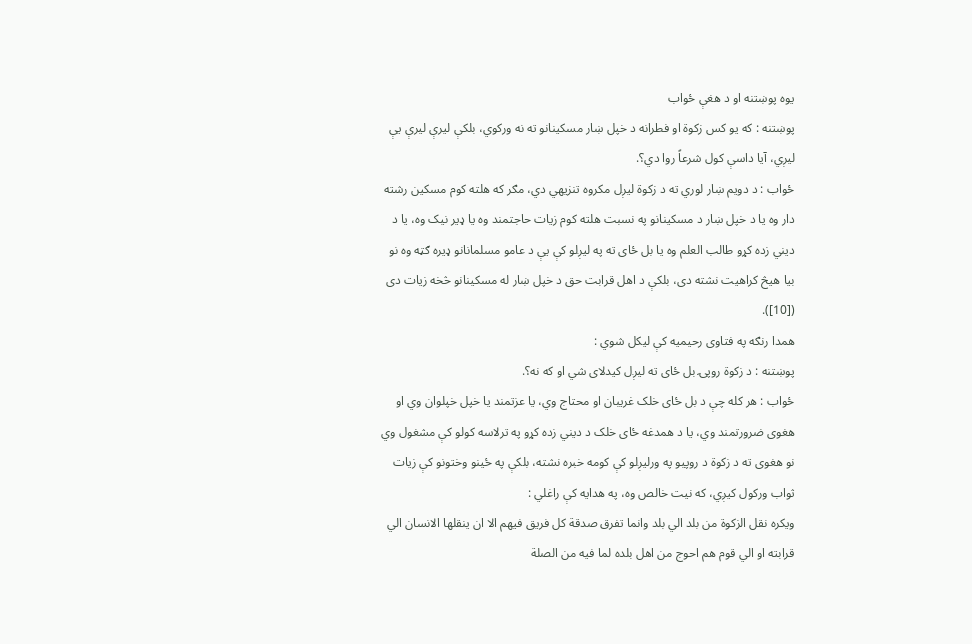يوه پوښتنه او د هغې ځواب
پوښتنه : که يو کس زکوة او فطرانه د خپل ښار مسکينانو ته نه ورکوي، بلکې ليرې ليرې يې ليږي، آيا داسې کول شرعاً روا دي؟.
ځواب : د دويم ښار لوري ته د زکوة ليږل مکروه تنزيهي دي، مګر که هلته کوم مسکين رشته دار وه يا د خپل ښار د مسکينانو په نسبت هلته کوم زيات حاجتمند وه يا ډير نيک وه، يا د ديني زده کړو طالب العلم وه يا بل ځاى ته په ليږلو کې يې د عامو مسلمانانو ډيره ګټه وه نو بيا هيڅ کراهيت نشته دى، بلکې د اهل قرابت حق د خپل ښار له مسکينانو څخه زيات دى ([10]).
همدا رنګه په فتاوى رحيميه کې ليکل شوي :
پوښتنه : د زکوة روپۍ بل ځاى ته ليږل کيدلاى شي او که نه؟.
ځواب : هر کله چې د بل ځاى خلک غريبان او محتاج وي، يا عزتمند يا خپل خپلوان وي او هغوى ضرورتمند وي، يا د همدغه ځاى خلک د ديني زده کړو په ترلاسه کولو کې مشغول وي نو هغوى ته د زکوة د روپيو په ورليږلو کې کومه خبره نشته، بلکې په ځينو وختونو کې زيات ثواب ورکول کيږي، که نيت خالص وه، په هدايه کې راغلي :
ويکره نقل الزکوة من بلد الي بلد وانما تفرق صدقة کل فريق فيهم الا ان ينقلها الانسان الي قرابته او الي قوم هم احوج من اهل بلده لما فيه من الصلة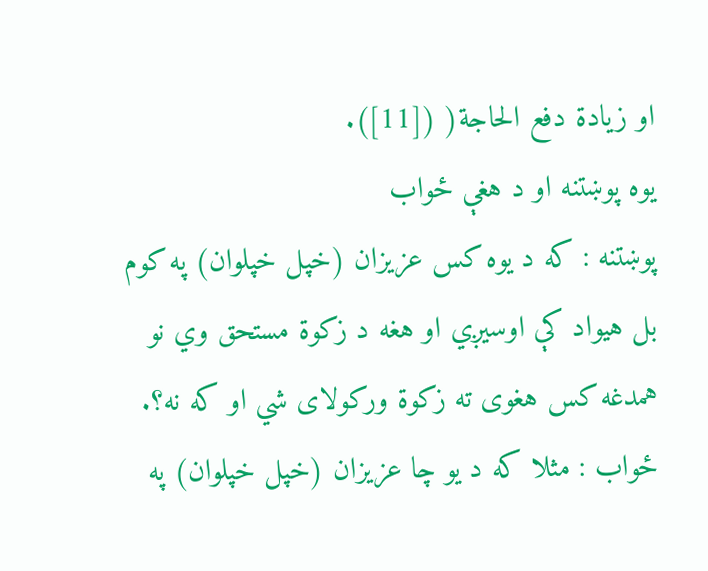او زيادة دفع الحاجة( ([11]).
يوه پوښتنه او د هغې ځواب
پوښتنه : که د يوه کس عزيزان (خپل خپلوان) په کوم بل هيواد کې اوسيږي او هغه د زکوة مستحق وي نو همدغه کس هغوى ته زکوة ورکولاى شي او که نه؟.
ځواب : مثلا که د يو چا عزيزان (خپل خپلوان) په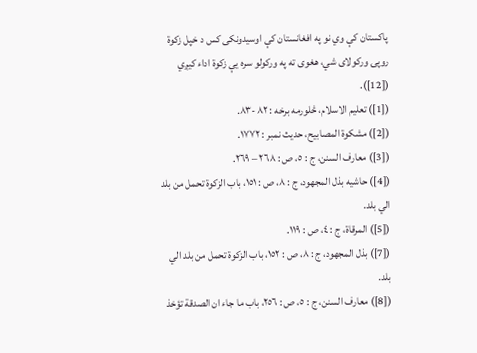پاکستان کې وي نو په افغانستان کې اوسيدونکى کس د خپل زکوة روپۍ ورکولاى شي، هغوى ته په ورکولو سره يې زکوة اداء کيږي ([12]).
([1]) تعليم الاسلام، څلورمه برخه : ٨٢ -٨٣.
([2]) مشکوة المصابيح، حديث نمبر : ١٧٧٢.
([3]) معارف السنن، ج : ٥، ص : ٢٦٨ – ٢٦٩.
([4]) حاشيه بذل المجهود، ج : ٨، ص : ١٥١، باب الزکوة تحمل من بلد الي بلد.
([5]) المرقاة، ج : ٤، ص : ١١٩.
([7]) بذل المجهود، ج : ٨، ص : ١٥٢، باب الزکوة تحمل من بلد الي بلد.
([8]) معارف السنن، ج : ٥، ص : ٢٥٦، باب ما جاء ان الصدقة تؤخذ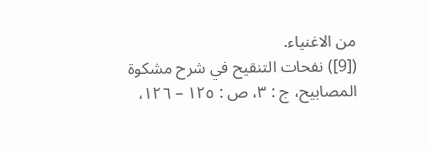من الاغنياء.
([9]) نفحات التنقيح في شرح مشکوة المصابيح، ج : ٣، ص : ١٢٥ – ١٢٦،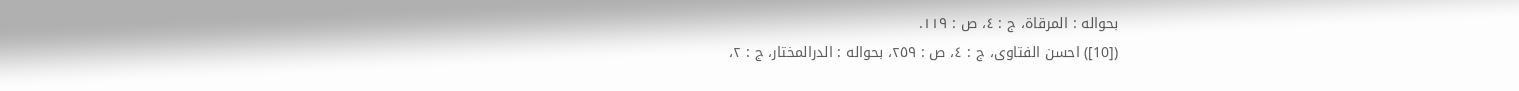بحواله : المرقاة، ج : ٤، ص : ١١٩.
([10]) احسن الفتاوى، ج : ٤، ص : ٢٥٩، بحواله : الدرالمختار، ج : ٢،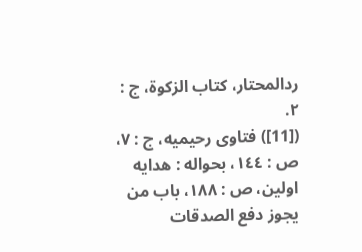ردالمحتار، کتاب الزکوة، ج : ٢.
([11]) فتاوى رحيميه، ج : ٧، ص : ١٤٤، بحواله : هدايه اولين، ص : ١٨٨، باب من يجوز دفع الصدقات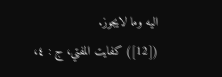اليه وما لايجوز.
([12]) کفايت المفتي، ج : ٤،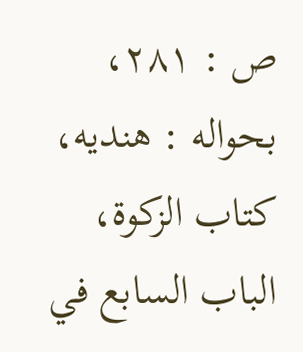ص : ٢٨١، بحواله : هنديه، کتاب الزکوة، الباب السابع في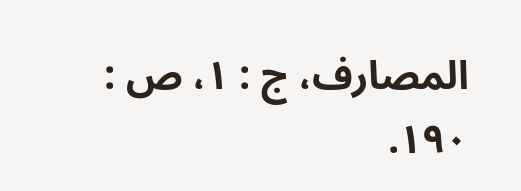المصارف، ج : ١، ص : ١٩٠.